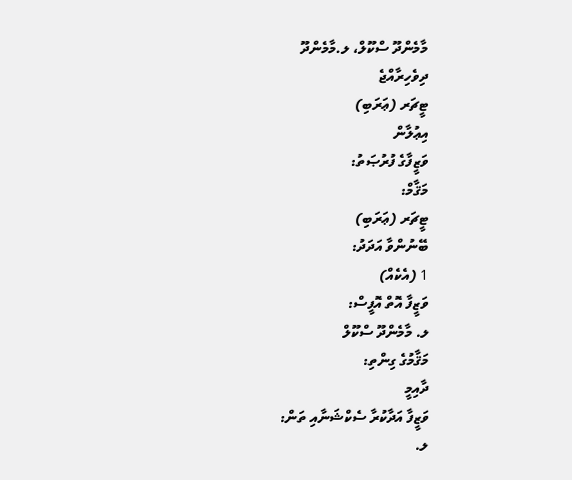މާމެންދޫ ސްކޫލް، ލ.މާމެންދޫ
ދިވެހިރާއްޖެ
ޓީޗަރ (ޢަރަބި)
އިޢުލާން
ވަޒީފާގެ ފުރުޞަތު:
މަޤާމް:
ޓީޗަރ (ޢަރަބި)
ބޭނުންވާ އަދަދު:
1 (އެކެއް)
ވަޒީފާ އޮތް އޮފީސް:
ލ. މާމެންދޫ ސްކޫލް
މަޤާމުގެ ގިންތި:
ދާއިމީ
ވަޒީފާ އަދާކުރާ ސެކްޝަނާއި ތަން:
ލ.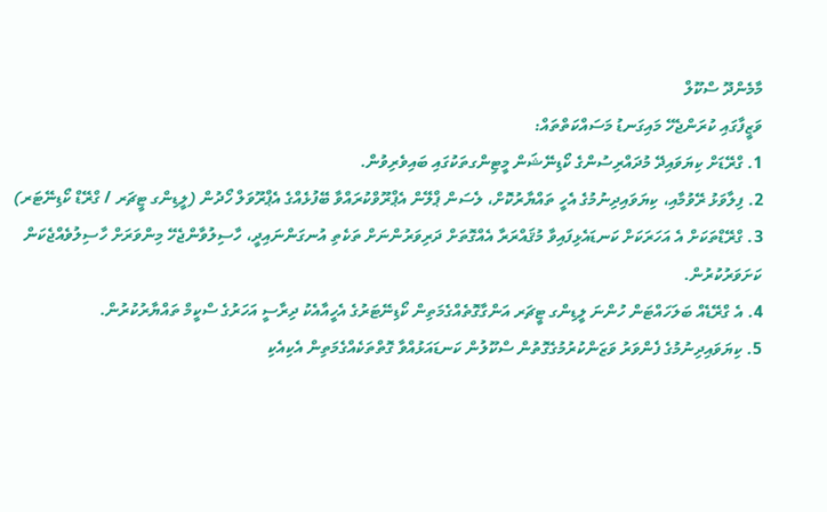މާމެންދޫ ސްކޫލް
ވަޒީފާގައި ކުރަންޖެހޭ މައިގަނޑު މަސައްކަތްތައް:
1. ގްރޭޑަށް ކިޔަވައިދޭ މުދައްރިސުންގެ ކޯޑިނޭޝަން މީޓިންގތަކުގައި ބައިވެރިވުން.
2. ފިލާވަޅު ރޭވުމާއި، ކިޔަވައިދިނުމުގެ އެހީ ތައްޔާރުކޮށް، ލެސަން ޕްލޭން އެޕްރޫވްކުރައްވާ ބޭފުޅެއްގެ އެޕްރޫވަލް ހޯދުން (ލީޑިންގ ޓީޗަރ / ގްރޭޑް ކޯޑިނޭޓަރ)
3. ގްރޭޑްތަކަށް އެ އަހަރަކަށް ކަނޑައެޅިފައިވާ މުޤައްރަރާ އެއްގޮތަށް ދަރިވަރުންނަށް ތަކެތި އުނގަންނައިދީ، ހާސިލުވާންޖެހޭ މިންވަރަށް ހާސިލުވެއްޖެކަން ކަށަވަރުކުރުން.
4. އެ ގްރޭޑެއް ބަލަހައްޓަން ހުންނަ ލީޑިންގ ޓީޗަރ އަންގާގޮތެއްގެމަތިން ކޯޑިނޭޓަރުގެ އެހީއާއެކު ދިރާސީ އަހަރުގެ ސްކީމް ތައްޔާރުކުރުން.
5. ކިޔަވައިދިނުމުގެ ފެންވަރު ވަޒަންކުރުމުގެގޮތުން ސްކޫލުން ކަނޑައަޅުއްވާ ގޮތްތަކެއްގެމަތިން އެކިއެކި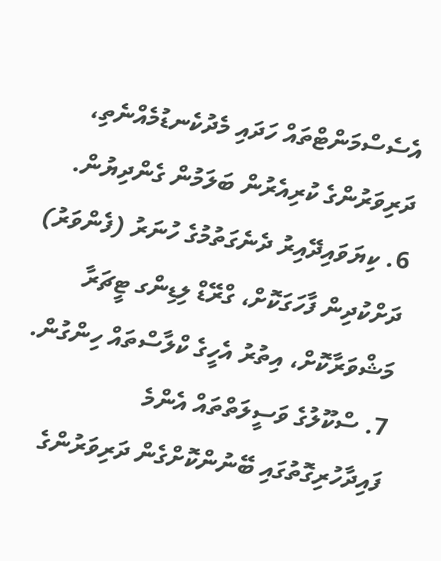އެސެސްމަންޓްތައް ހަދައި މެދުކެނޑުމެއްނެތި، ދަރިވަރުންގެ ކުރިއެރުން ބަލަމުން ގެންދިޔުން.
6. ކިޔަވައިދޭއިރު ދެނެގަތުމުގެ ހުނަރު (ފެންވަރު) ދަށްކުދިން ފާހަގަކޮށް، ގްރޭޑް ލިޑިންގ ޓީޗަރާ މަޝްވަރާކޮށް، އިތުރު އެހީގެ ކްލާސްތައް ހިންގުން.
7. ސްކޫލުގެ ވަސީލަތްތައް އެންމެ ފައިދާހުރިގޮތުގައި ބޭނުންކޮށްގެން ދަރިވަރުންގެ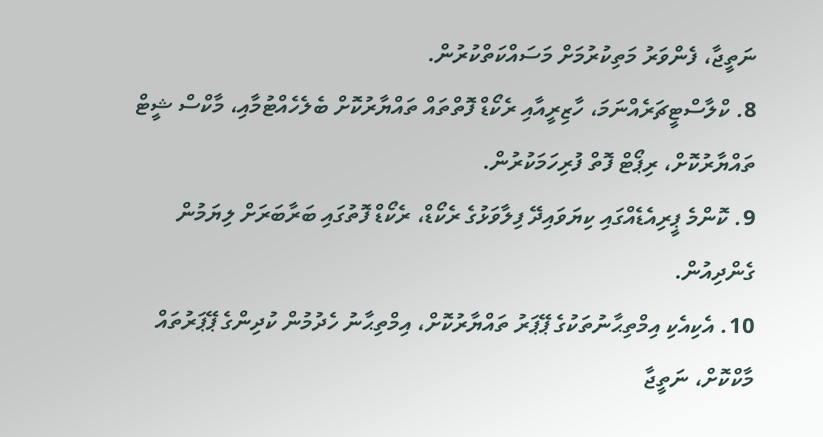ނަތީޖާ، ފެންވަރު މަތިކުރުމަށް މަސައްކަތްކުރުން.
8. ކްލާސްޓީޗަރެއްނަމަ، ހާޒިރީއާއި ރެކޯޑް ފޮތްތައް ތައްޔާރުކޮށް ބެލެހެއްޓުމާއި، މާކްސް ޝީޓް ތައްޔާރުކޮށް، ރިޕޯޓް ފޮތް ފުރިހަމަކުރުން.
9. ކޮންމެ ޕީރިއެޑެއްގައި ކިޔަވައިދޭ ފިލާވަޅުގެ ރެކޯޑް، ރެކޯޑް ފޮތުގައި ބަރާބަރަށް ލިޔަމުން ގެންދިއުން.
10. އެކިއެކި އިމްތިޙާނުތަކުގެ ޕޭޕަރު ތައްޔާރުކޮށް، އިމްތިޙާނު ހެދުމުން ކުދިންގެ ޕޭޕަރުތައް މާކްކޮށް، ނަތީޖާ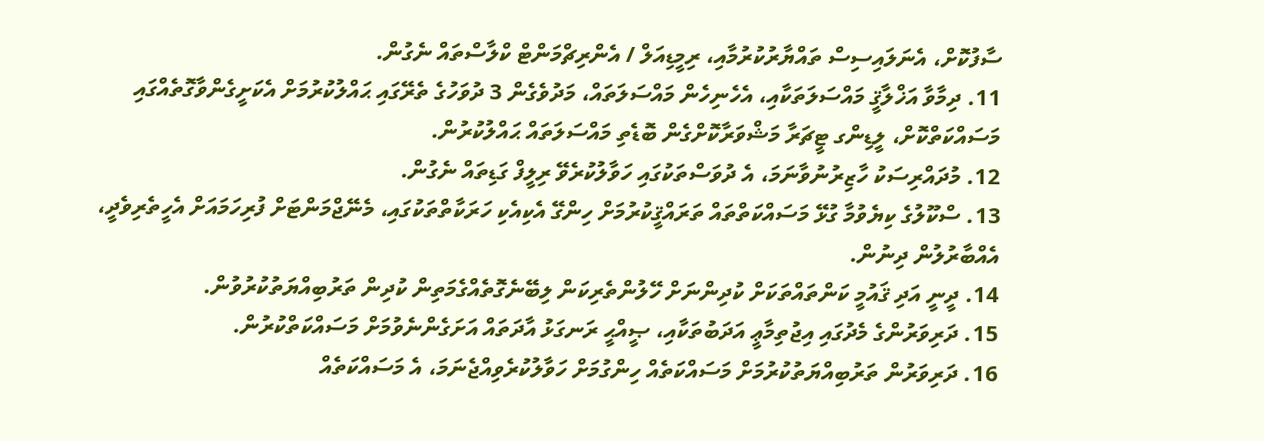ސާފުކޮށް، އެނަލައިސިސް ތައްޔާރުކުރުމާއި، ރިމީޑިއަލް / އެންރިޗްމަންޓް ކްލާސްތައް ނެގުން.
11. ދިމާވާ އަޚްލާޤީ މައްސަލަތަކާއި، އެހެނިހެން މައްސަލަތައް، މަދުވެގެން 3 ދުވަހުގެ ތެރޭގައި ޙައްލުކުރުމަށް އެކަށީގެންވާގޮތެއްގައި މަސައްކަތްކޮށް، ލީޑިންގ ޓީޗަރާ މަޝްވަރާކޮށްގެން ބޮޑެތި މައްސަލަތައް ޙައްލުކުރުން.
12. މުދައްރިސަކު ހާޒިރުނުވާނަމަ، އެ ދުވަސްތަކުގައި ހަވާލުކުރެވޭ ރިލީފް ގަޑިތައް ނެގުން.
13. ސްކޫލުގެ ކިޔެވުމާ ގުޅޭ މަސައްކަތްތައް ތަރައްޤީކުރުމަށް ހިންގޭ އެކިއެކި ހަރަކާތްތަކުގައި، މެނޭޖްމަންޓަށް ފުރިހަމައަށް އެހީތެރިވެދީ، އެއްބާރުލުން ދިނުން.
14. ދީނީ އަދި ޤައުމީ ކަންތައްތަކަށް ކުދިންނަށް ހޭލުންތެރިކަން ލިބޭނެގޮތެއްގެމަތިން ކުދިން ތަރުބިއްޔަތުކުރުވުން.
15. ދަރިވަރުންގެ މެދުގައި އިޖުތިމާޢީ އަދަބުތަކާއި، ޞީއްޙީ ރަނގަޅު އާދަތައް އަށަގެންނެވުމަށް މަސައްކަތްކުރުން.
16. ދަރިވަރުން ތަރުބިއްޔަތުކުރުމަށް މަސައްކަތެއް ހިންގުމަށް ހަވާލުކުރެވިއްޖެނަމަ، އެ މަސައްކަތެއް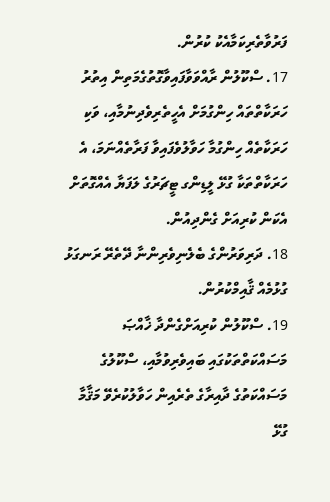ފަރުވާތެރިކަމާއެކު ކުރުން.
17. ސްކޫލުން ރާއްވަވާފައިވާގޮތުގެމަތިން އިތުރު ހަރަކާތްތައް ހިންގުމަށް އެހީތެރިވެދިނުމާއި، ވަކި ހަރަކާތެއް ހިންގުމާ ހަވާލުވެފައިވާ ފަރާތެއްނަމަ، އެ ހަރަކާތްތަކާ ގުޅޭ ލީޑިންގ ޓީޗަރުގެ ލަފަޔާ އެއްގޮތަށް އެކަން ކުރިއަށް ގެންދިއުން.
18. ދަރިވަރުންގެ ބެލެނިވެރިންނާ ދޭތެރޭ ރަނގަޅު ގުޅުމެއް ޤާއިމްކުރުން.
19. ސްކޫލުން ކުރިއަށްގެންދާ ޚާއްޞަ މަސައްކަތްތަކުގައި ބައިވެރިވުމާއި، ސްކޫލުގެ މަސައްކަތުގެ ދާއިރާގެ ތެރެއިން ހަވާލުކުރެވޭ މަޤާމާ ގުޅޭ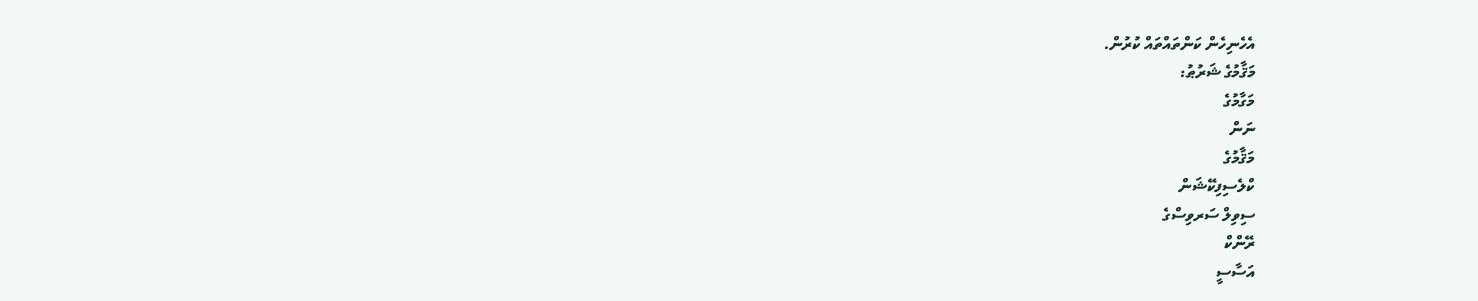އެހެނިހެން ކަންތައްތައް ކުރުން.
މަޤާމުގެ ޝަރުޠު:
މަގާމުގެ
ނަން
މަޤާމުގެ
ކްލެސިފިކޭޝަން
ސިވިލް ސަރވިސްގެ
ރޭންކް
އަސާސީ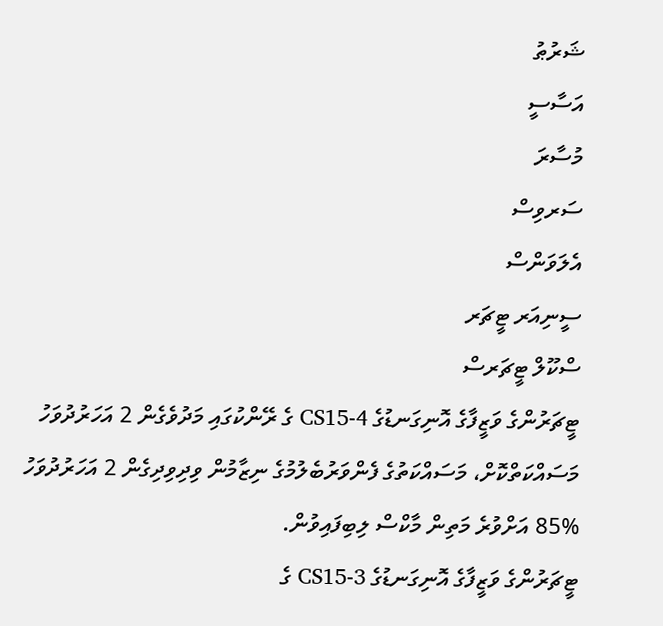ޝަރުޠު
އަސާސީ
މުސާރަ
ސަރވިސް
އެލަވަންސް
ސީނިއަރ ޓީޗަރ
ސްކޫލް ޓީޗަރސް
ޓީޗަރުންގެ ވަޒީފާގެ އޮނިގަނޑުގެ CS15-4 ގެ ރޭންކުގައި މަދުވެގެން 2 އަހަރުދުވަހު މަސައްކަތްކޮށް، މަސައްކަތުގެ ފެންވަރުބެލުމުގެ ނިޒާމުން ވިދިވިދިގެން 2 އަހަރުދުވަހު %85 އަށްވުރެ މަތިން މާކްސް ލިބިފައިވުން.
ޓީޗަރުންގެ ވަޒީފާގެ އޮނިގަނޑުގެ CS15-3 ގެ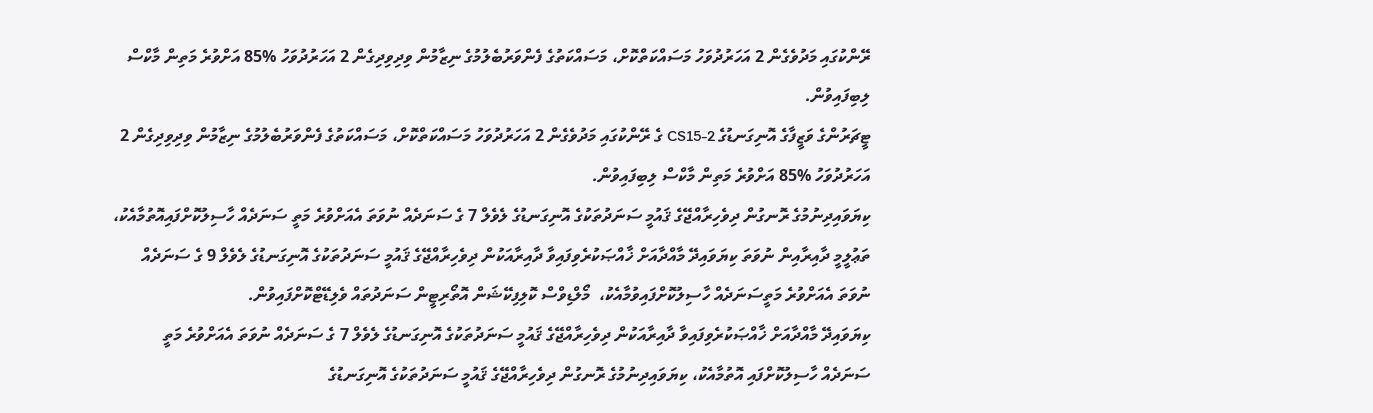ރޭންކުގައި މަދުވެގެން 2 އަހަރުދުވަހު މަސައްކަތްކޮށް، މަސައްކަތުގެ ފެންވަރުބެލުމުގެ ނިޒާމުން ވިދިވިދިގެން 2 އަހަރުދުވަހު %85 އަށްވުރެ މަތިން މާކްސް ލިބިފައިވުން.
ޓީޗަރުންގެ ވަޒީފާގެ އޮނިގަނޑުގެ CS15-2 ގެ ރޭންކުގައި މަދުވެގެން 2 އަހަރުދުވަހު މަސައްކަތްކޮށް، މަސައްކަތުގެ ފެންވަރުބެލުމުގެ ނިޒާމުން ވިދިވިދިގެން 2 އަހަރުދުވަހު %85 އަށްވުރެ މަތިން މާކްސް ލިބިފައިވުން.
ކިޔަވައިދިނުމުގެ ރޮނގުން ދިވެހިރާއްޖޭގެ ޤައުމީ ސަނަދުތަކުގެ އޮނިގަނޑުގެ ލެވެލް 7 ގެ ސަނަދެއް ނުވަތަ އެއަށްވުރެ މަތީ ސަނަދެއް ހާސިލުކޮށްފައިއޮތުމާއެކު، ތަޢުލީމީ ދާއިރާއިން ނުވަތަ ކިޔަވައިދޭ މާއްދާއަށް ޚާއްޞަކުރެވިފައިވާ ދާއިރާއަކުން ދިވެހިރާއްޖޭގެ ޤައުމީ ސަނަދުތަކުގެ އޮނިގަނޑުގެ ލެވެލް 9 ގެ ސަނަދެއް ނުވަތަ އެއަށްވުރެ މަތީސަނަދެއް ހާސިލުކޮށްފައިވުމާއެކު،  މޯލްޑިވްސް ކޮލިފިކޭޝަން އޮތޯރިޓީން ސަނަދުތައް ވެލިޑޭޓްކޮށްފައިވުން.
ކިޔަވައިދޭ މާއްދާއަށް ޚާއްޞަކުރެވިފައިވާ ދާއިރާއަކުން ދިވެހިރާއްޖޭގެ ޤައުމީ ސަނަދުތަކުގެ އޮނިގަނޑުގެ ލެވެލް 7 ގެ ސަނަދެއް ނުވަތަ އެއަށްވުރެ މަތީ ސަނަދެއް ހާސިލުކޮށްފައި އޮތުމާއެކު، ކިޔަވައިދިނުމުގެ ރޮނގުން ދިވެހިރާއްޖޭގެ ޤައުމީ ސަނަދުތަކުގެ އޮނިގަނޑުގެ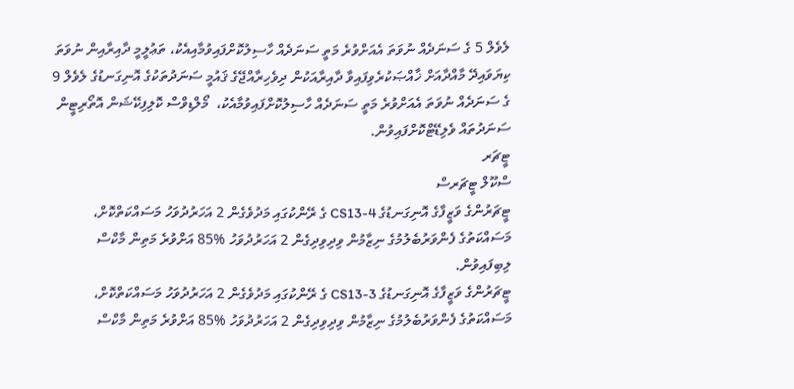ލެވެލް 5 ގެ ސަނަދެއް ނުވަތަ އެއަށްވުރެ މަތީ ސަނަދެއް ހާސިލުކޮށްފައިވުމާއިއެކު، ތަޢުލީމީ ދާއިރާއިން ނުވަތަ ކިޔަވައިދޭ މާއްދާއަށް ޚާއްޞަކުރެވިފައިވާ ދާއިރާއަކުން ދިވެހިރާއްޖޭގެ ޤައުމީ ސަނަދުތަކުގެ އޮނިގަނޑުގެ ލެވެލް 9 ގެ ސަނަދެއް ނުވަތަ އެއަށްވުރެ މަތީ ސަނަދެއް ހާސިލުކޮށްފައިވުމާއެކު،  މޯލްޑިވްސް ކޮލިފިކޭޝަން އޮތޯރިޓީން ސަނަދުތައް ވެލިޑޭޓްކޮށްފައިވުން.
ޓީޗަރ
ސްކޫލް ޓީޗަރސް
ޓީޗަރުންގެ ވަޒީފާގެ އޮނިގަނޑުގެ 4-CS13 ގެ ރޭންކުގައި މަދުވެގެން 2 އަހަރުދުވަހު މަސައްކަތްކޮށް، މަސައްކަތުގެ ފެންވަރުބެލުމުގެ ނިޒާމުން ވިދިވިދިގެން 2 އަހަރުދުވަހު %85 އަށްވުރެ މަތިން މާކްސް ލިބިފައިވުން.
ޓީޗަރުންގެ ވަޒީފާގެ އޮނިގަނޑުގެ 3-CS13 ގެ ރޭންކުގައި މަދުވެގެން 2 އަހަރުދުވަހު މަސައްކަތްކޮށް، މަސައްކަތުގެ ފެންވަރުބެލުމުގެ ނިޒާމުން ވިދިވިދިގެން 2 އަހަރުދުވަހު %85 އަށްވުރެ މަތިން މާކްސް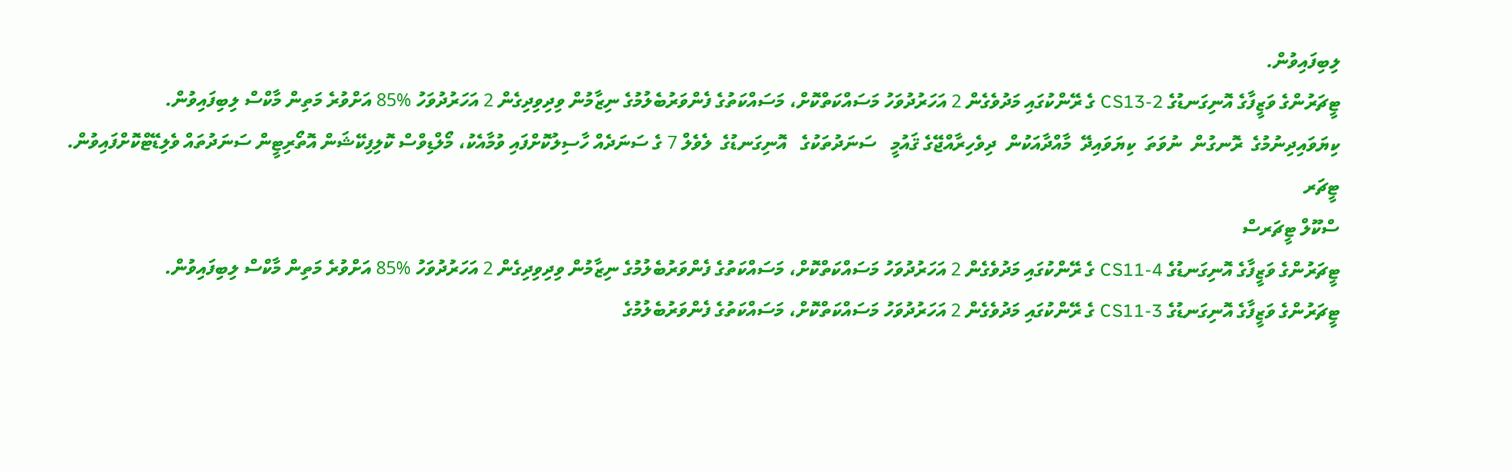ލިބިފައިވުން.
ޓީޗަރުންގެ ވަޒީފާގެ އޮނިގަނޑުގެ 2-CS13 ގެ ރޭންކުގައި މަދުވެގެން 2 އަހަރުދުވަހު މަސައްކަތްކޮށް، މަސައްކަތުގެ ފެންވަރުބެލުމުގެ ނިޒާމުން ވިދިވިދިގެން 2 އަހަރުދުވަހު %85 އަށްވުރެ މަތިން މާކްސް ލިބިފައިވުން.
ކިޔަވައިދިނުމުގެ  ރޮނގުން  ނުވަތަ  ކިޔަވައިދޭ  މާއްދާއަކުން  ދިވެހިރާއްޖޭގެ ޤައުމީ   ސަނަދުތަކުގެ   އޮނިގަނޑުގެ  ލެވެލް 7 ގެ ސަނަދެއް ހާސިލުކޮށްފައި ވުމާއެކު، މޯލްޑިވްސް ކޮލިފިކޭޝަން އޮތޯރިޓީން ސަނަދުތައް ވެލިޑޭޓްކޮށްފައިވުން.
ޓީޗަރ
ސްކޫލް ޓީޗަރސް
ޓީޗަރުންގެ ވަޒީފާގެ އޮނިގަނޑުގެ 4-CS11 ގެ ރޭންކުގައި މަދުވެގެން 2 އަހަރުދުވަހު މަސައްކަތްކޮށް، މަސައްކަތުގެ ފެންވަރުބެލުމުގެ ނިޒާމުން ވިދިވިދިގެން 2 އަހަރުދުވަހު %85 އަށްވުރެ މަތިން މާކްސް ލިބިފައިވުން.
ޓީޗަރުންގެ ވަޒީފާގެ އޮނިގަނޑުގެ CS11-3 ގެ ރޭންކުގައި މަދުވެގެން 2 އަހަރުދުވަހު މަސައްކަތްކޮށް، މަސައްކަތުގެ ފެންވަރުބެލުމުގެ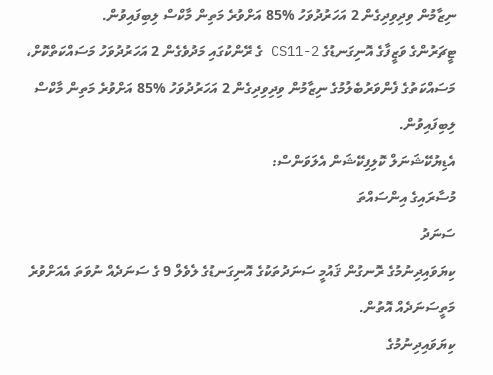ނިޒާމުން ވިދިވިދިގެން 2 އަހަރުދުވަހު %85 އަށްވުރެ މަތިން މާކްސް ލިބިފައިވުން.
ޓީޗަރުންގެ ވަޒީފާގެ އޮނިގަނޑުގެ 2-CS11 ގެ ރޭންކުގައި މަދުވެގެން 2 އަހަރުދުވަހު މަސައްކަތްކޮށް، މަސައްކަތުގެ ފެންވަރުބެލުމުގެ ނިޒާމުން ވިދިވިދިގެން 2 އަހަރުދުވަހު %85 އަށްވުރެ މަތިން މާކްސް ލިބިފައިވުން.
އެޑިޔުކޭޝަނަލް ކޮލިފިކޭޝަން އެލަވަންސް:
މުސާރައިގެ އިންސައްތަ
ސަނަދު
ކިޔަވައިދިނުމުގެ ރޮނގުން ޤައުމީ ސަނަދުތަކުގެ އޮނިގަނޑުގެ ލެވެލް 9 ގެ ސަނަދެއް ނުވަތަ އެއަށްވުރެ މަތީސަނަދެއް އޮތުން.
ކިޔަވައިދިނުމުގެ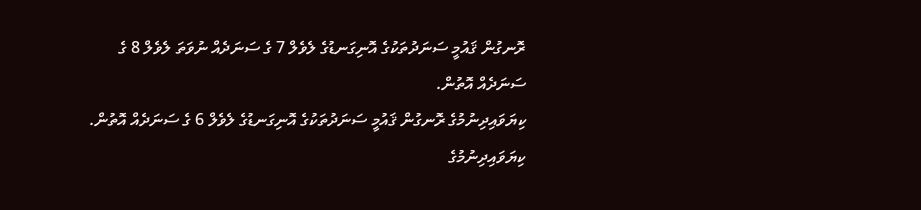ރޮނގުން ޤައުމީ ސަނަދުތަކުގެ އޮނިގަނޑުގެ ލެވެލް 7 ގެ ސަނަދެއް ނުވަތަ ލެވެލް 8 ގެ ސަނަދެއް އޮތުން.
ކިޔަވައިދިނުމުގެ ރޮނގުން ޤައުމީ ސަނަދުތަކުގެ އޮނިގަނޑުގެ ލެވެލް 6 ގެ ސަނަދެއް އޮތުން.
ކިޔަވައިދިނުމުގެ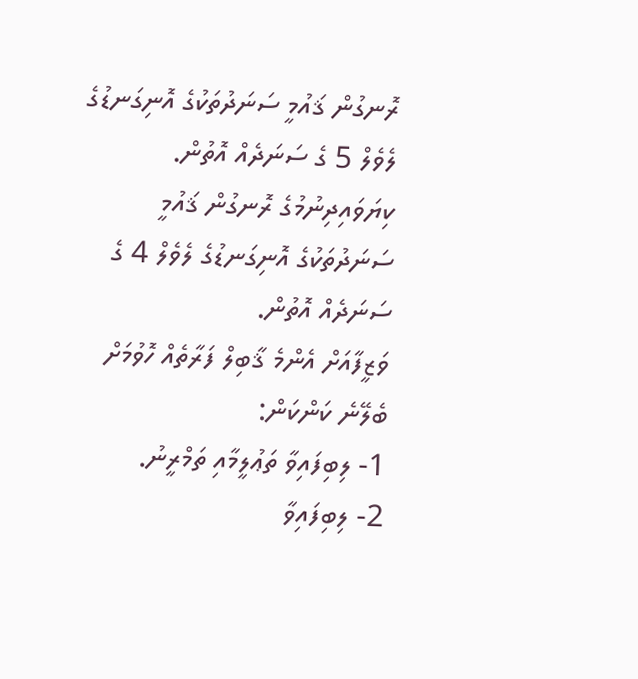ރޮނގުން ޤައުމީ ސަނަދުތަކުގެ އޮނިގަނޑުގެ ލެވެލް 5 ގެ ސަނަދެއް އޮތުން.
ކިޔަވައިދިނުމުގެ ރޮނގުން ޤައުމީ ސަނަދުތަކުގެ އޮނިގަނޑުގެ ލެވެލް 4 ގެ ސަނަދެއް އޮތުން.
ވަޒީފާއަށް އެންމެ ޤާބިލް ފަރާތެއް ހޮވުމަށް ބެލޭނެ ކަންކަން:
1- ލިބިފައިވާ ތަޢުލީމާއި ތަމްރީނު.
2- ލިބިފައިވާ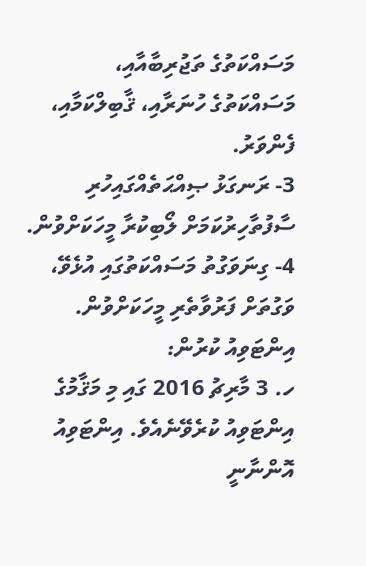މަސައްކަތުގެ ތަޖުރިބާއާއި، މަސައްކަތުގެ ހުނަރާއި، ޤާބިލްކަމާއި، ފެންވަރު.
3- ރަނގަޅު ޞިއްޙަތެއްގައިހުރި ސާފުތާހިރުކަމަށް ލޯބިކުރާ މީހަކަށްވުން.
4- ގިނަވަގުތު މަސައްކަތުގައި އުޅެވޭ، ވަގުތަށް ފަރުވާތެރި މީހަކަށްވުން.
އިންޓަވިއު ކުރުން:
ހ. 3 މާރިޗު 2016 ގައި މި މަޤާމުގެ އިންޓަވިއު ކުރެވޭނެއެވެ. އިންޓަވިއު އޮންނާނީ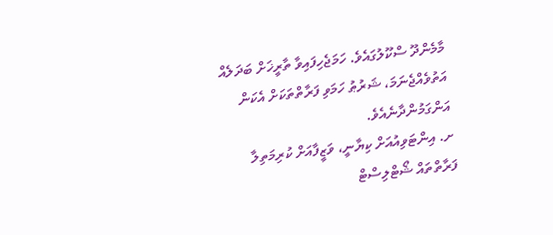މާމެންދޫ ސްކޫލުގައެވެ. ހަމަޖެހިފައިވާ ތާރީޚަށް ބަދަލެއް އަތުވެއްޖެނަމަ، ޝަރުޠު ހަމަވި ފަރާތްތަކަށް އެކަން އަންގަމުންދާނެއެވެ.
ށ. އިންޓަވިއުއަށް ކިޔާނީ، ވަޒީފާއަށް ކުރިމަތިލާ ފަރާތްތައް ޝޯޓްލިސްޓް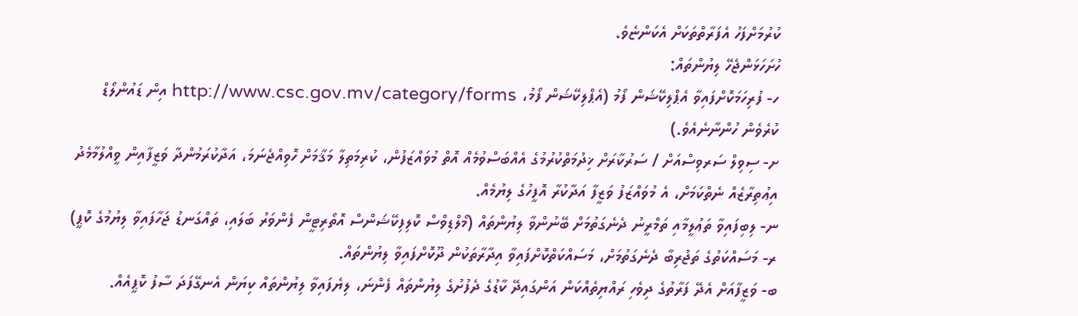ކުރުމަށްފަހު އެފަރާތްތަކަށް އެކަންޏެވެ.
ހުށަހަޅަންޖެހޭ ލިޔުންތައް:
ހ- ފުރިހަމަކޮށްފައިވާ އެޕްލިކޭޝަން ފޯމު (އެޕްލިކޭޝަން ފޯމު، http://www.csc.gov.mv/category/forms އިން ޑައުންލޯޑް ކުރެވެން ހުންނާނެއެވެ.)
ށ- ސިވިލް ސަރވިސްއަށް / ސަރުކާރަށް ޚިދުމަތްކުރުމުގެ އެއްބަސްވުމެއް އޮތް މުވައްޒަފުން، ކުރިމަތިލާ މަޤާމަށް ހޮވިއްޖެނަމަ، އަދާކުރަމުންދާ ވަޒީފާއިން ވީއްލުމާމެދު އިޢުތިރާޒެއް ނެތްކަމަށް، އެ މުވައްޒަފު ވަޒީފާ އަދާކުރާ އޮފީހުގެ ލިޔުމެއް.
ނ- ލިބިފައިވާ ތަޢުލީމާއި ތަމްރީނު ދެނެގަތުމަށް ބޭނުންވާ ލިޔުންތައް (މޯލްޑިވްސް ކޮލިފިކޭޝަންސް އޮތޯރިޓީން ފެންވަރު ބަލައި، ތައްގަނޑު ޖަހާފައިވާ ލިޔުމުގެ ކޮޕީ)
ރ- މަސައްކަތުގެ ތަޖުރިބާ ދެނެގަތުމަށް، މަސައްކަތްކޮށްފައިވާ އިދާރާތަކުން ދޫކޮށްފައިވާ ލިޔުންތައް.
ބ- ވަޒީފާއަށް އެދޭ ފަރާތުގެ ދިވެހި ރައްޔިތެއްކަން އަންގައިދޭ ކާޑުގެ ދެފުށުގެ ލިޔުންތައް ފެންނަ، ލިޔެފައިވާ ލިޔުންތައް ކިޔަން އެނގޭފަދަ ސާފު ކޮޕީއެއް.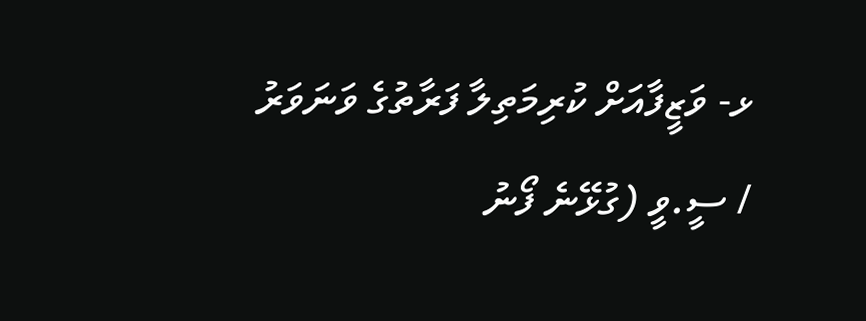ޅ- ވަޒީފާއަށް ކުރިމަތިލާ ފަރާތުގެ ވަނަވަރު / ސީ.ވީ (ގުޅޭނެ ފޯނު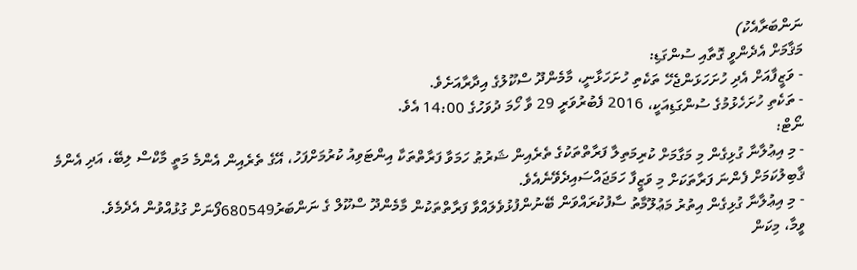ނަންބަރާއެކު)
މަޤާމަށް އެދެންވީ ގޮތާއި ސުންގަޑި:
- ވަޒީފާއަށް އެދި ހުށަހަޅަންޖެހޭ ތަކެތި ހުށަހަޅާނީ، މާމެންދޫ ސްކޫލުގެ އިދާރާއަށެވެ.
- ތަކެތި ހުށަހެޅުމުގެ ސުންގަޑިއަކީ، 2016 ފެބުރުވަރީ 29 ވާ ހޯމަ ދުވަހުގެ 14:00 އެވެ.
ނޯޓް:
- މި އިޢުލާނާ ގުޅިގެން މި މަގާމަށް ކުރިމަތިލާ ފަރާތްތަކުގެ ތެރެއިން ޝަރުޠު ހަމަވާ ފަރާތްތަކާ އިންޓަވިއު ކުރުމަށްފަހު، އޭގެ ތެރެއިން އެންމެ މަތީ މާކްސް ލިބޭ، އަދި އެންމެ ޤާބިލުކަމަށް ފެންނަ ފަރާތަކަށް މި ވަޒީފާ ހަމަޖައްސައިދެވޭނެއެވެ.
- މި އިޢުލާނާ ގުޅިގެން އިތުރު މަޢުލޫމާތު ސާފުކުރައްވަން ބޭނުންފުޅުވެލައްވާ ފަރާތްތަކުން މާމެންދޫ ސްކޫލް ގެ ނަންބަރު680549ފޯނަށް ގުޅުއްވުން އެދެމެވެ.
ވީމާ، މިކަން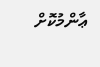ޢާންމުކޮށް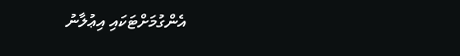އެންގުމަށްޓަކައި އިޢުލާނު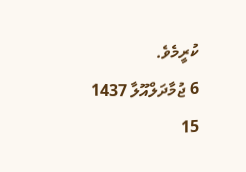ކުރީމެވެ.
6 ޖުމާދަލްއޫލާ 1437
15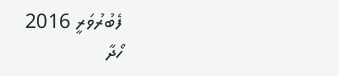ފެބުރުވަރީ 2016
ހޯދާ